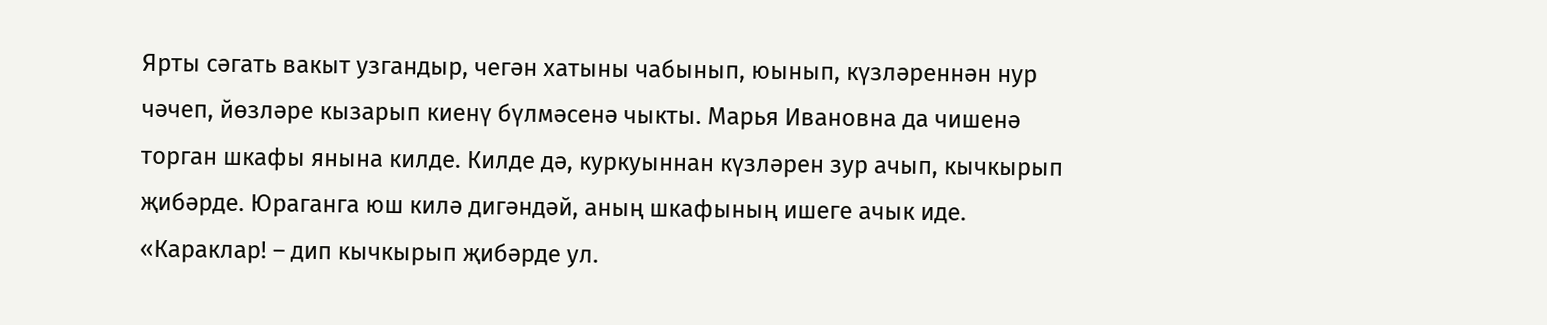Ярты сәгать вакыт узгандыр, чегән хатыны чабынып, юынып, күзләреннән нур чәчеп, йөзләре кызарып киенү бүлмәсенә чыкты. Марья Ивановна да чишенә торган шкафы янына килде. Килде дә, куркуыннан күзләрен зур ачып, кычкырып җибәрде. Юраганга юш килә дигәндәй, аның шкафының ишеге ачык иде. «Караклар! – дип кычкырып җибәрде ул.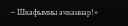– Шкафымны ачканнар!»